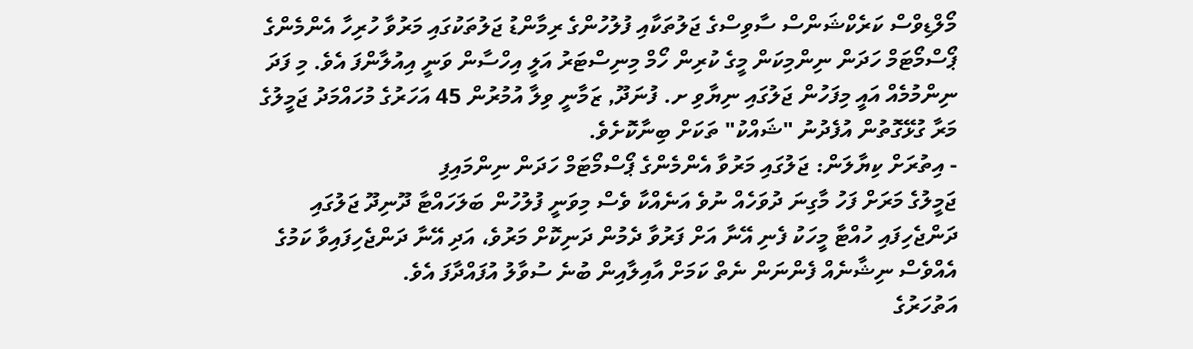މޯލްޑިވްސް ކަރެކްޝަންސް ސާވިސްގެ ޖަލުތަކާއި ފުލުހުންގެ ރިމާންޑު ޖަލުތަކުގައި މަރުވާ ހުރިހާ އެންމެންގެ ޕޯސްމޯޓަމް ހަދަން ނިންމިކަން މީގެ ކުރިން ހޯމް މިނިސްޓަރު އަލީ އިހްސާން ވަނީ އިއުލާންފަ އެވެ. މި ފަދަ ނިންމުމެއް އައީ މިފަހުން ޖަލުގައި ނިޔާވި ށ. ފުނަދޫ, ޒަމާނީ ވިލާ އުމުރުން 45 އަހަރުގެ މުހައްމަދު ޖަމީލުގެ މަރާ ގުޅޭގޮތުން އުފެދުނު "ޝައްކު" ތަކަށް ބިނާކޮށެވެ.
- އިތުރަށް ކިޔާލަން: ޖަލުގައި މަރުވާ އެންމެންގެ ޕޯސްމޯޓަމް ހަދަން ނިންމައިފި
ޖަމީލުގެ މަރަށް ފަހު މާގިނަ ދުވަހެއް ނުވެ އަނެއްކާ ވެސް މިވަނީ ފުލުހުން ބަލަހައްޓާ ދޫނިދޫ ޖަލުގައި ދަންޖެހިފައި ހުއްޓާ މީހަކު ފެނި އޭނާ އަށް ފަރުވާ ދެމުން ދަނިކޮށް މަރުވެ، އަދި އޭނާ ދަންޖެހިފައިވާ ކަމުގެ އެއްވެސް ނިޝާނެއް ފެންނަން ނެތް ކަމަށް އާއިލާއިން ބުނެ ސުވާލު އުފައްދާފަ އެވެ.
އަތުހަރުގެ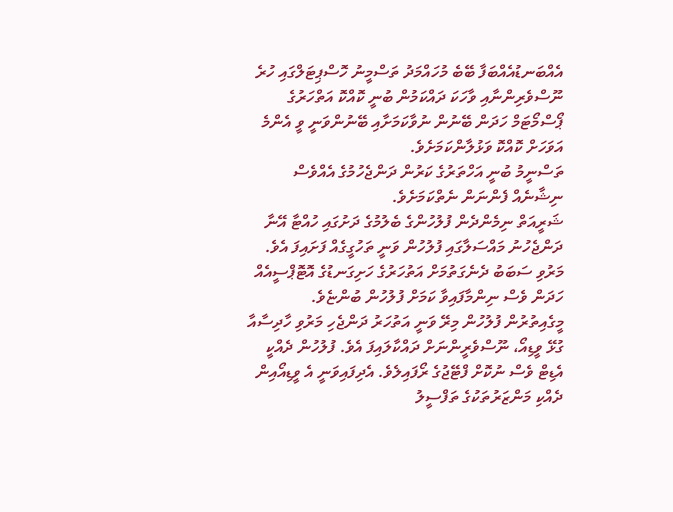އެއްބަނޑުއެއްބަފާ ބޭބެ މުހައްމަދު ތަސްމީނު ހޮސްޕިޓަލްގައި ހުރެ ނޫސްވެރިންނާއި ވާހަކަ ދައްކަމުން ބުނީ ކޮއްކޮ އަތްހަރުގެ ޕޯސްމޯޓަމް ހަދަން ބޭނުން ނުވާކަމަށާއި ބޭނުންވަނީ ވީ އެންމެ އަވަހަށް ކޮއްކޮ ވަޅުލާންކަމަށެވެ.
ތަސްނީމު ބުނީ އަހްތަރުގެ ކަރުން ދަންޖެހުމުގެ އެއްވެސް ނިޝާނެއް ފެންނަން ނެތްކަމަށެވެ.
ޝަރީއަތް ނިމެންދެން ފުލުހުންގެ ބެލުމުގެ ދަށުގައި ހުއްޓާ އޭނާ ދަންޖެހުނު މައްސަލާގައި ފުލުހުން ވަނީ ތަހުގީގެއް ފަށައިފަ އެވެ. މަރުވި ސަބަބު ދެނެގަތުމަށް އަތުހަރުގެ ހަށިގަނޑުގެ އޮޓޮޕްސީއެއް ހަދަން ވެސް ނިންމާފައިވާ ކަމަށް ފުލުހުން ބުންޏެވެ.
މީގެއިތުރުން ފުލުހުން މިރޭ ވަނީ އަތުހަރު ދަންޖެހި މަރުވި ހާދިސާއާ ގުޅޭ ވީޑިއޯ، ނޫސްވެރީންނަށް ދައްކާލައިފަ އެވެ. ފުލުހުން ދެއްކީ އެޑިޓް ވެސް ނުކޮށް ފްޓޭޖުގެ ރޯފައިލެވެ. އެދިފައިވަނީ އެ ވީޑިއޯއިން ދެއްކި މަންޒަރުތަކުގެ ތަފްސީލު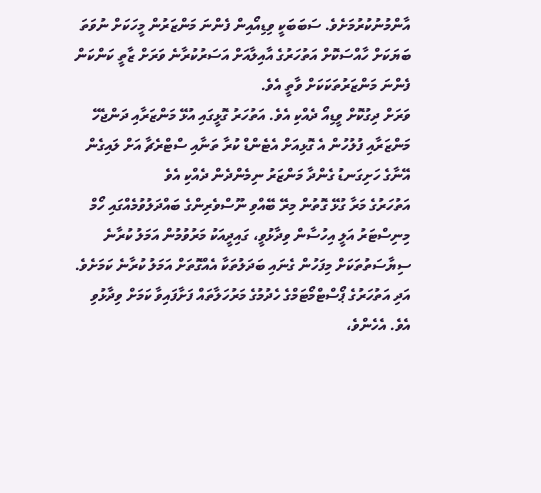އާންމުނުކުރުމަށެވެ. ސަބަބަކީ ވިޑިއޯއިން ފެންނަ މަންޒަރުން މީހަކަށް ނުވަތަ ބަޔަކަށް ހާއްސަކޮށް އަތުހަރުގެ އާއިލާއަށް އަސަރުކުރާނެ ވަރަށް ޒާތީ ކަންކަން ފެންނަ މަންޒަރުތަކަކަށް ވާތީ އެވެ.
ވަރަށް ދިގުކޮށް ވީޑިއޯ ދެއްކި އެވެ. އަތުހަރު ގޮޅީގައި އުޅޭ މަންޒަރާއި ދަންޖެހޭ މަންޒަރާއި ފުލުހުން އެ ގޮޅިއަށް އެޓެންޑް ކުރާ ތަނާއި ސްޓްރެޗާ އަށް ލައިގެން އޭނާގެ ހަށިގަނޑު ގެންދާ މަންޒަރު ނިމެންދެން ދެއްކި އެވެ
އަތުހަރުގެ މަރާ ގުޅޭ ގޮތުން މިރޭ ބޭއްވި ނޫސްވެރިންގެ ބައްދަލުވުމެއްގައި ހޯމް މިނިސްޓަރު އަލީ އިހުސާން ވިދާޅުވީ، ގައިދީއަކު މަރުވުމުން އަމަލު ކުރާނެ ސިޔާސަތުތަކަށް މިފަހުން ގެނައި ބަދަލުތަކާ އެއްގޮތަށް އަމަލު ކުރާނެ ކަމަށެވެ.
އަދި އަތުހަރުގެ ޕޯސްޓްމޯޓަމްގެ ހެދުމުގެ މަރުހަލާތައް ފަށާފައިވާ ކަމަށް ވިދާޅުވި އެވެ. އެހެންވެ،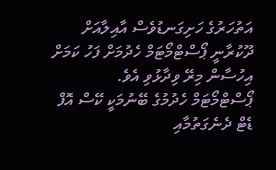އަތުހަރުގެ ހަށިގަނޑުވެސް އާއިލާއަށް ދޫކުރާނީ ޕޯސްޓްމޯޓަމް ހެދުމަށް ފަހު ކަމަށް އިހުސާން މިރޭ ވިދާޅުވި އެވެ.
ޕޯސްޓްމޯޓަމް ހެދުމުގެ ބޭނުމަކީ ކޭސް އޮފް ޑެޓް ދެނެގަތުމާއި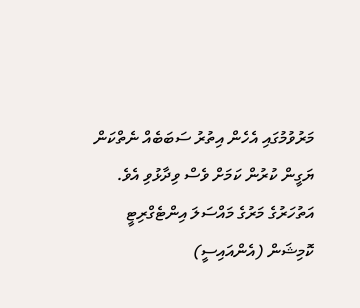މަރުވުމުގައި އެހެން އިތުރު ސަބަބެއް ނެތްކަން ޔަގީން ކުރުން ކަމަށް ވެސް ވިދާޅުވި އެވެ.
އަތުހަރުގެ މަރުގެ މައްސަލަ އިންޓެގްރިޓީ ކޮމިޝަން (އެންއައިސީ)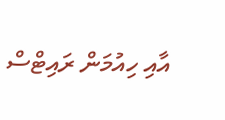އާއި ހިއުމަން ރައިޓްސް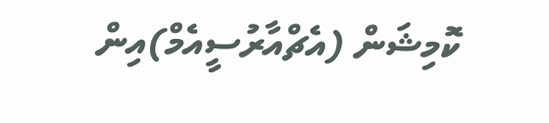ކޮމިޝަން (އެޗްއާރުސީއެމް)އިން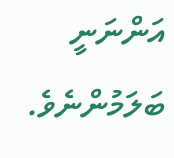އަންނަނީ ބަލަމުންނެވެ.